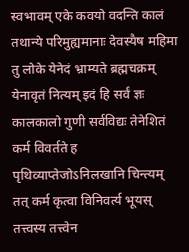स्वभावम् एके कवयो वदन्ति कालं तथान्ये परिमुह्यमानाः देवस्यैष महिमा तु लोके येनेदं भ्राम्यते ब्रह्मचक्रम्
येनावृतं नित्यम् इदं हि सर्वं ज्ञः कालकालो गुणी सर्वविद्यः तेनेशितं कर्म विवर्तते ह पृथिव्याप्तेजोऽनिलखानि चिन्त्यम्
तत् कर्म कृत्वा विनिवर्त्य भूयस् तत्त्वस्य तत्त्वेन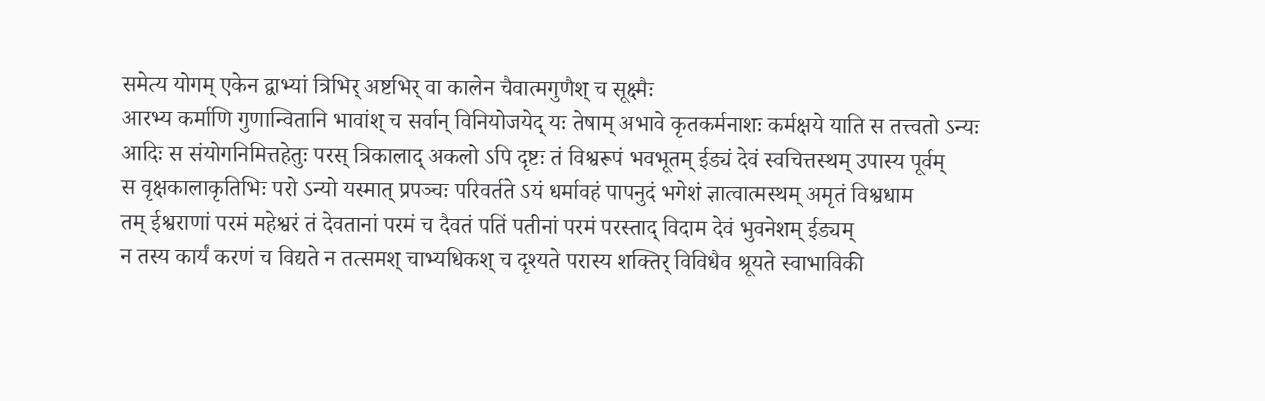समेत्य योगम् एकेन द्वाभ्यां त्रिभिर् अष्टभिर् वा कालेन चैवात्मगुणैश् च सूक्ष्मैः
आरभ्य कर्माणि गुणान्वितानि भावांश् च सर्वान् विनियोजयेद् यः तेषाम् अभावे कृतकर्मनाशः कर्मक्षये याति स तत्त्वतो ऽन्यः
आदिः स संयोगनिमित्तहेतुः परस् त्रिकालाद् अकलो ऽपि दृष्टः तं विश्वरूपं भवभूतम् ईड्यं देवं स्वचित्तस्थम् उपास्य पूर्वम्
स वृक्षकालाकृतिभिः परो ऽन्यो यस्मात् प्रपञ्चः परिवर्तते ऽयं धर्मावहं पापनुदं भगेशं ज्ञात्वात्मस्थम् अमृतं विश्वधाम
तम् ईश्वराणां परमं महेश्वरं तं देवतानां परमं च दैवतं पतिं पतीनां परमं परस्ताद् विदाम देवं भुवनेशम् ईड्यम्
न तस्य कार्यं करणं च विद्यते न तत्समश् चाभ्यधिकश् च दृश्यते परास्य शक्तिर् विविधैव श्रूयते स्वाभाविकी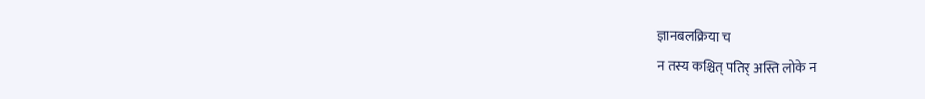ज्ञानबलक्रिया च
न तस्य कश्चित् पतिर् अस्ति लोके न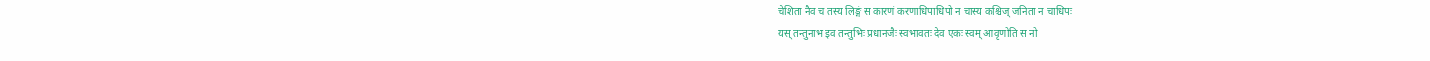चेशिता नैव च तस्य लिङ्गं स कारणं करणाधिपाधिपो न चास्य कश्चिज् जनिता न चाधिपः
यस् तन्तुनाभ इव तन्तुभिः प्रधानजैः स्वभावतः देव एकः स्वम् आवृणोति स नो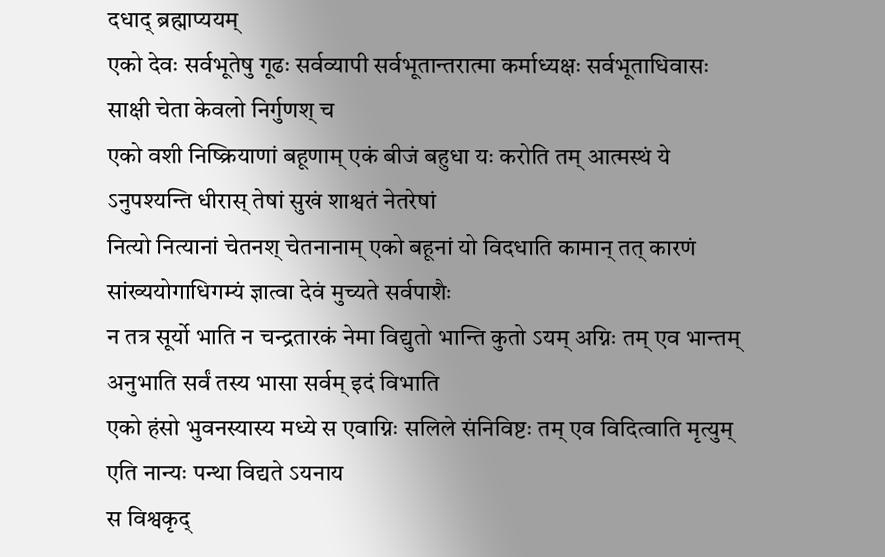दधाद् ब्रह्माप्ययम्
एको देवः सर्वभूतेषु गूढः सर्वव्यापी सर्वभूतान्तरात्मा कर्माध्यक्षः सर्वभूताधिवासः साक्षी चेता केवलो निर्गुणश् च
एको वशी निष्क्रियाणां बहूणाम् एकं बीजं बहुधा यः करोति तम् आत्मस्थं ये ऽनुपश्यन्ति धीरास् तेषां सुखं शाश्वतं नेतरेषां
नित्यो नित्यानां चेतनश् चेतनानाम् एको बहूनां यो विदधाति कामान् तत् कारणं सांख्ययोगाधिगम्यं ज्ञात्वा देवं मुच्यते सर्वपाशैः
न तत्र सूर्यो भाति न चन्द्रतारकं नेमा विद्युतो भान्ति कुतो ऽयम् अग्निः तम् एव भान्तम् अनुभाति सर्वं तस्य भासा सर्वम् इदं विभाति
एको हंसो भुवनस्यास्य मध्ये स एवाग्निः सलिले संनिविष्टः तम् एव विदित्वाति मृत्युम् एति नान्यः पन्था विद्यते ऽयनाय
स विश्वकृद्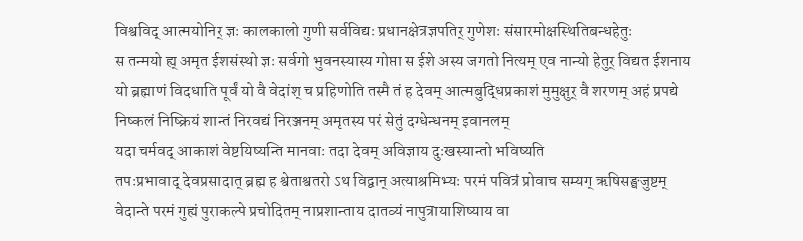विश्वविद् आत्मयोनिर् ज्ञः कालकालो गुणी सर्वविद्यः प्रधानक्षेत्रज्ञपतिर् गुणेशः संसारमोक्षस्थितिबन्धहेतुः
स तन्मयो ह्य् अमृत ईशसंस्थो ज्ञः सर्वगो भुवनस्यास्य गोप्ता स ईशे अस्य जगतो नित्यम् एव नान्यो हेतुर् विद्यत ईशनाय
यो ब्रह्माणं विदधाति पूर्वं यो वै वेदांश् च प्रहिणोति तस्मै तं ह देवम् आत्मबुद्धिप्रकाशं मुमुक्षुर् वै शरणम् अहं प्रपद्ये
निष्कलं निष्क्रियं शान्तं निरवद्यं निरञ्जनम् अमृतस्य परं सेतुं दग्धेन्धनम् इवानलम्
यदा चर्मवद् आकाशं वेष्टयिष्यन्ति मानवाः तदा देवम् अविज्ञाय दुःखस्यान्तो भविष्यति
तपःप्रभावाद् देवप्रसादात् ब्रह्म ह श्वेताश्वतरो ऽथ विद्वान् अत्याश्रमिभ्यः परमं पवित्रं प्रोवाच सम्यग् ऋषिसङ्घजुष्टम्
वेदान्ते परमं गुह्यं पुराकल्पे प्रचोदितम् नाप्रशान्ताय दातव्यं नापुत्रायाशिष्याय वा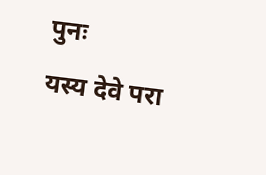पुनः
यस्य देवे परा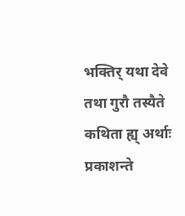भक्तिर् यथा देवे तथा गुरौ तस्यैते कथिता ह्य् अर्थाः प्रकाशन्ते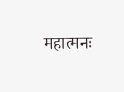महात्मनः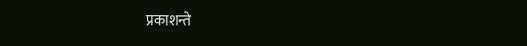प्रकाशन्ते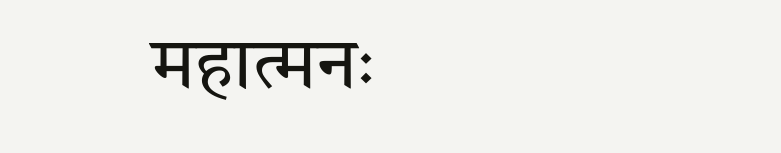महात्मनः